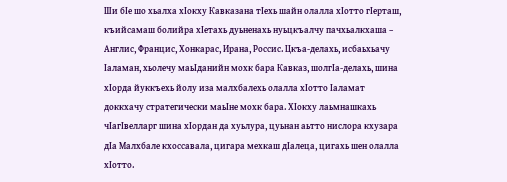Ши бIе шо хьалха хIокху Кавказана тIехь шайн олалла xIотто гIерташ, къийсамаш болийра хIетахь дуьненахь нуьцкъалчу пачхьалкхаша – Англис, Францис, Хонкарас, Ирана, Россис. Цкъа-делахь, исбаьхьачу Iаламан, хьолечу маьIданийн мохк бара Кавказ, шолгIа-делахь, шина хIорда йуккъехь йолу иза малхбалехь олалла хIотто Iаламат доккхачу стратегически маьIне мохк бара. ХIокху лаьмнашкахь чIагIвелларг шина хIордан да хуьлура, цуьнан аьтто нислора кхузара дIа Малхбале кхоссавала, цигара мехкаш дIалеца, цигахь шен олалла хIотто.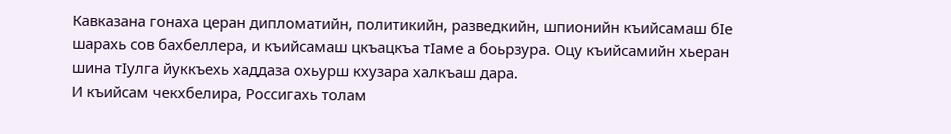Кавказана гонаха церан дипломатийн, политикийн, разведкийн, шпионийн къийсамаш бIе шарахь сов бахбеллера, и къийсамаш цкъацкъа тIаме а боьрзура. Оцу къийсамийн хьеран шина тIулга йуккъехь хаддаза охьурш кхузара халкъаш дара.
И къийсам чекхбелира, Россигахь толам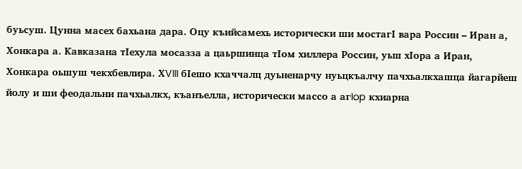буьсуш. Цунна масех бахьана дара. Оцу къийсамехь исторически ши мостагI вара Россин – Иран а, Хонкара а. Кавказана тIехула мосазза а цаьршинца тIом хиллера Россин, уьш хIора а Иран, Хонкара оьшуш чекхбевлира. ХVIII бIешо кхаччалц дуьненарчу нуьцкъалчу пачхьалкхашца йагарйеш йолу и ши феодальни пачхьалкх, къанъелла, исторически массо а aгIop кхиарна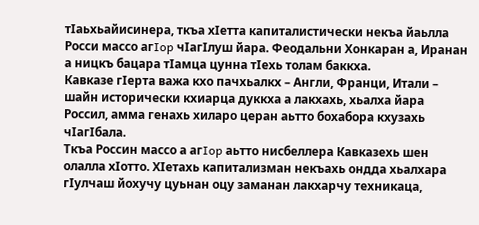тIаьхьайисинера, ткъа хIеттa капиталистически некъа йаьлла Росси массо aгIop чIагIлуш йара. Феодальни Хонкаран а, Иранан а ницкъ бацара тIамца цунна тIехь толам баккха.
Кавказе гIерта важа кхо пачхьалкх – Англи, Франци, Итали – шайн исторически кхиарца дуккха а лакхахь, хьалха йара Россил, амма генахь хиларо церан аьтто бохабора кхузахь чIагIбала.
Ткъа Россин массо а aгIop аьтто нисбеллера Кавказехь шен олалла хIотто. ХIетахь капитализман некъахь ондда хьалхара гIулчаш йохучу цуьнан оцу заманан лакхарчу техникаца,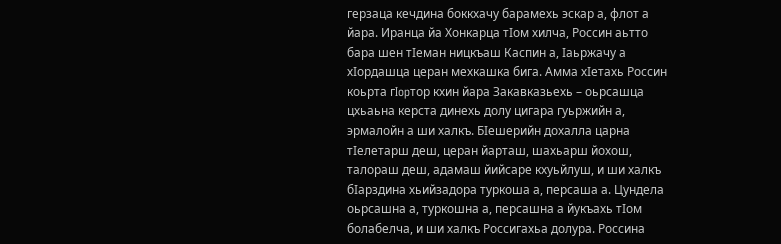герзаца кечдина боккхачу барамехь эскар а, флот а йара. Иранца йа Хонкарца тIом хилча, Россин аьтто бара шен тIеман ницкъаш Каспин а, Iаьржачу а хIордашца церан мехкашка бига. Амма хIетахь Россин коьрта гIopтop кхин йара Закавказьехь – оьрсашца цхьаьна керста динехь долу цигара гуьржийн а, эрмалойн а ши халкъ. БIешерийн дохалла царна тIелетарш деш, церан йарташ, шахьарш йохош, талораш деш, адамаш йийсаре кхуьйлуш, и ши халкъ бIарздина хьийзадора туркоша а, персаша а. Цундела оьрсашна а, туркошна а, персашна а йукъахь тIом болабелча, и ши халкъ Россигахьа долура. Россина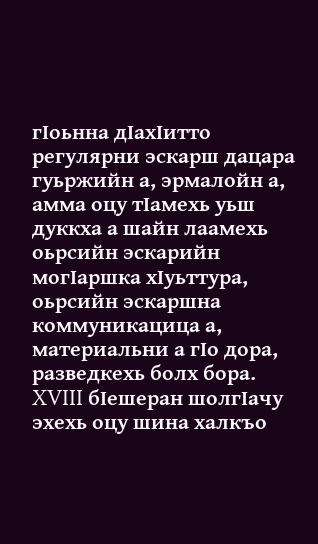гIоьнна дIахIитто регулярни эскарш дацара гуьржийн а, эрмалойн а, амма оцу тIамехь уьш дуккха а шайн лаамехь оьрсийн эскарийн могIаршка хIуьттура, оьрсийн эскаршна коммуникацица а, материальни а гIo дора, разведкехь болх бора.
XVIII бIешеран шолгIачу эхехь оцу шина халкъо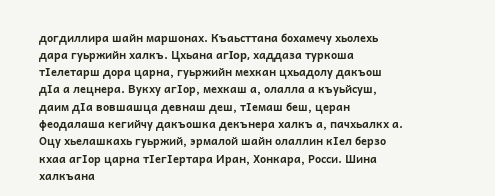догдиллира шайн маршонах. Къаьсттана бохамечу хьолехь дара гуьржийн халкъ. Цхьана aгIop, хаддаза туркоша тIелетарш дора царна, гуьржийн мехкан цхьадолу дакъош дIа а лецнера. Вукху агIор, мехкаш а, олалла а къуьйсуш, даим дIа вовшашца девнаш деш, тIемаш беш, церан феодалаша кегийчу дакъошка декънера халкъ а, пачхьалкх а. Оцу хьелашкахь гуьржий, эрмалой шайн олаллин кIел берзо кхаа aгIор царна тIегIертара Иран, Хонкара, Росси. Шина халкъана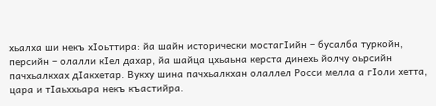хьалха ши некъ хIоьттира: йа шайн исторически мостагIийн – бусалба туркойн, персийн – олалли кIел дахар, йа шайца цхьаьна керста динехь йолчу оьрсийн пачхьалкхах дIакхетар. Вукху шина пачхьалкхан олаллел Росси мелла а гIоли хетта, цара и тIаьххьара некъ къастийра.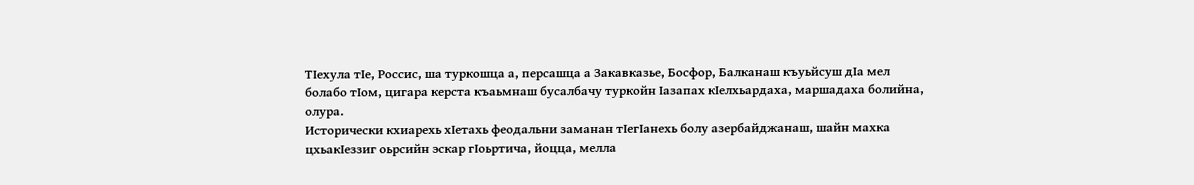ТIехула тIе, Россис, ша туркошца а, персашца а Закавказье, Босфор, Балканаш къуьйсуш дIа мел болабо тIом, цигара керста къаьмнаш бусалбачу туркойн Iазапах кIелхьардаха, маршадаха болийна, олура.
Исторически кхиарехь хIетахь феодальни заманан тIегIанехь болу азербайджанаш, шайн махка цхьакIеззиг оьрсийн эскар гIоьртича, йоцца, мелла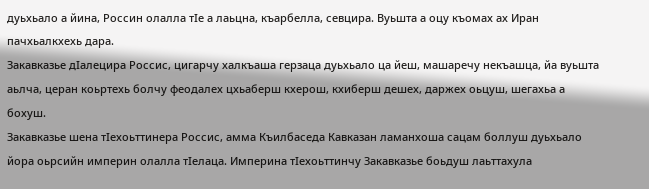дуьхьало а йина, Россин олалла тIе а лаьцна, къарбелла, севцира. Вуьшта а оцу къомах ах Иран пачхьалкхехь дара.
Закавказье дIалецира Россис, цигарчу халкъаша гepзаца дуьхьало ца йеш, машаречу некъашца, йа вуьшта аьлча, церан коьртехь болчу феодалех цхьаберш кхерош, кхиберш дешех, даржех оьцуш, шегахьа а бохуш.
Закавказье шена тIехоьттинера Россис, амма Къилбаседа Кавказан ламанхоша сацам боллуш дуьхьало йора оьрсийн империн олалла тIелаца. Империна тIехоьттинчу Закавказье боьдуш лаьттахула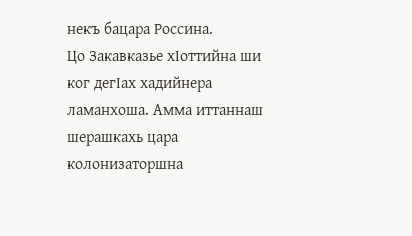некъ бацара Россина.
Цо Закавказье хIоттийна ши ког дегIах хадийнера ламанхоша. Амма иттаннаш шерашкахь цара колонизаторшна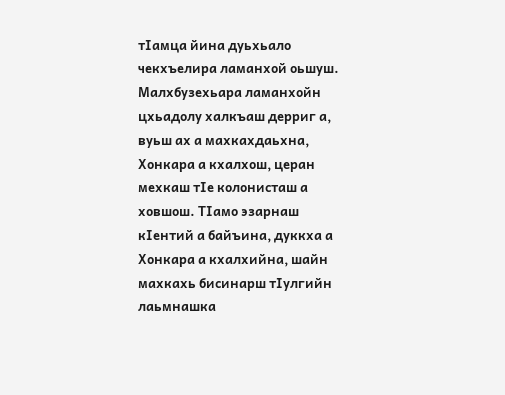тIамца йина дуьхьало чекхъелира ламанхой оьшуш.
Малхбузехьара ламанхойн цхьадолу халкъаш дерриг а, вуьш ах а махкахдаьхна, Хонкара а кхалхош, церан мехкаш тIе колонисташ а ховшош. ТIамо эзарнаш кIентий а байъина, дуккха а Хонкара а кхалхийна, шайн махкахь бисинарш тIулгийн лаьмнашка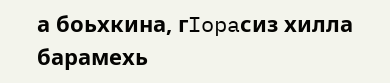а боьхкина, гIopaсиз хилла барамехь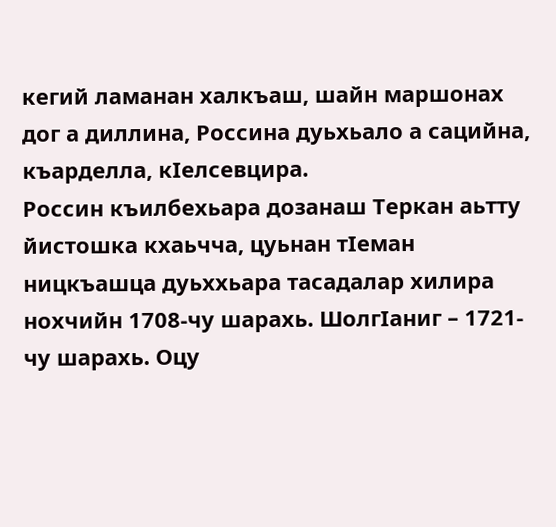кегий ламанан халкъаш, шайн маршонах дог а диллина, Россина дуьхьало а сацийна, къарделла, кIелсевцира.
Россин къилбехьара дозанаш Теркан аьтту йистошка кхаьчча, цуьнан тIеман ницкъашца дуьххьара тасадалар хилира нохчийн 1708-чу шарахь. ШолгIаниг – 1721-чу шарахь. Оцу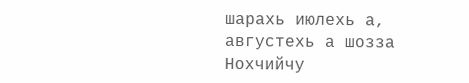шарахь июлехь а, августехь а шозза Нохчийчу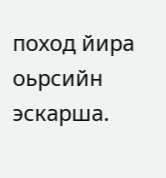поход йира оьрсийн эскарша.